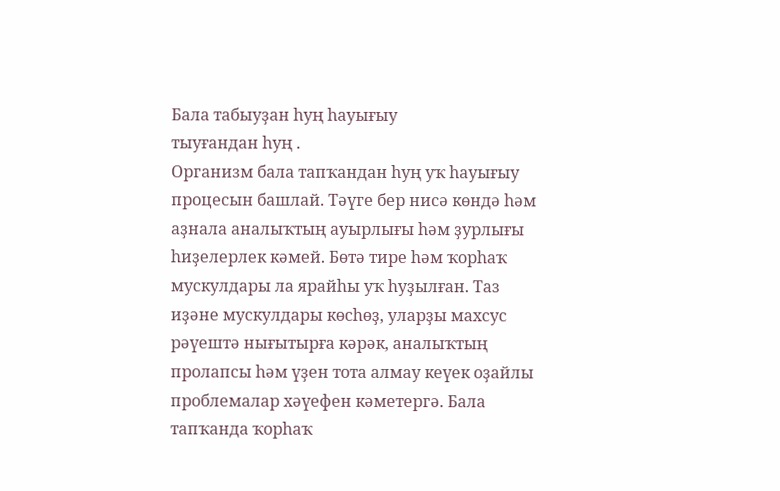Бала табыуҙан һуң һауығыу
тыуғандан һуң .
Организм бала тапҡандан һуң уҡ һауығыу процесын башлай. Тәүге бер нисә көндә һәм аҙнала аналыҡтың ауырлығы һәм ҙурлығы һиҙелерлек кәмей. Бөтә тире һәм ҡорһаҡ мускулдары ла ярайһы уҡ һуҙылған. Таз иҙәне мускулдары көсһөҙ, уларҙы махсус рәүештә нығытырға кәрәк, аналыҡтың пролапсы һәм үҙен тота алмау кеүек оҙайлы проблемалар хәүефен кәметергә. Бала тапҡанда ҡорһаҡ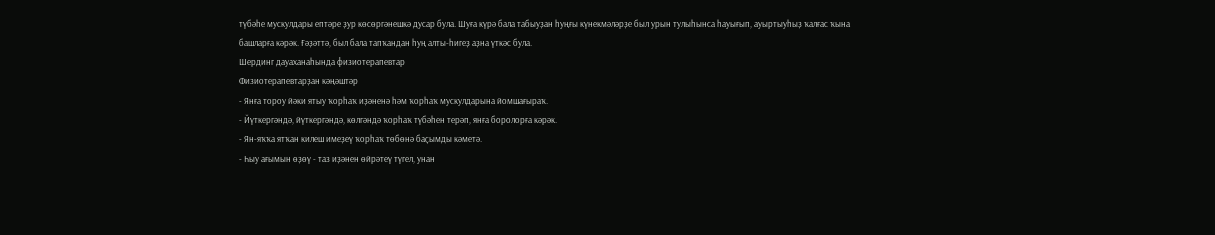түбәһе мускулдары ептәре ҙур көсөргәнешкә дусар була. Шуға күрә бала табыуҙан һуңғы күнекмәләрҙе был урын тулыһынса һауығып, ауыртыуһыҙ ҡалғас ҡына башларға кәрәк. Ғәҙәттә, был бала тапҡандан һуң алты-һигеҙ аҙна үткәс була.
Шердинг дауаханаһында физиотерапевтар
Физиотерапевтарҙан кәңәштәр
- Янға тороу йәки ятыу ҡорһаҡ иҙәненә һәм ҡорһаҡ мускулдарына йомшағыраҡ.
- Йүткергәндә, йүткергәндә, көлгәндә ҡорһаҡ түбәһен терәп, янға боролорға кәрәк.
- Ян-яҡҡа ятҡан килеш имеҙеү ҡорһаҡ төбөнә баҫымды кәметә.
- Һыу ағымын өҙөү - таз иҙәнен өйрәтеү түгел, унан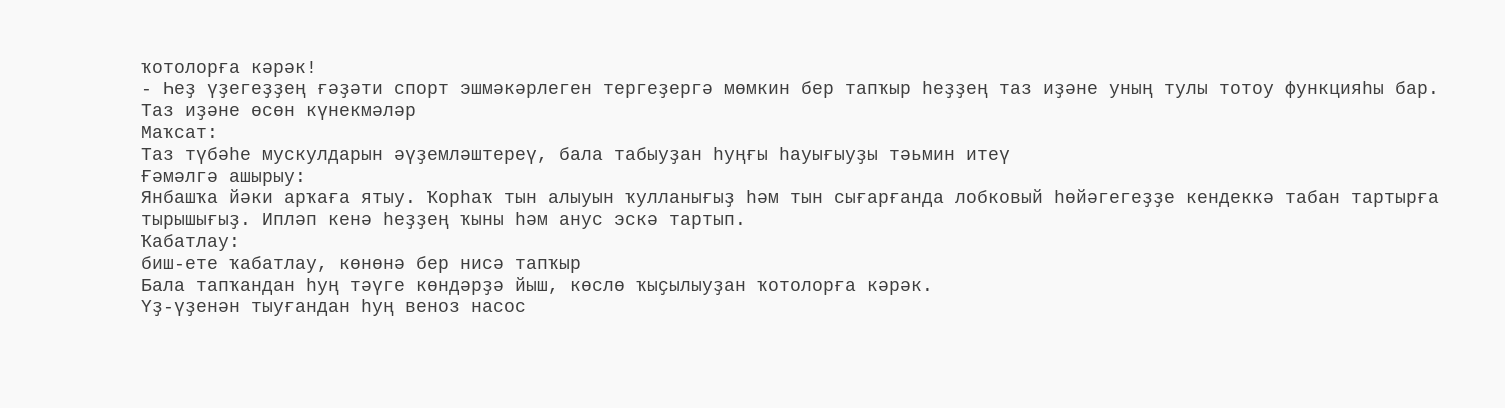ҡотолорға кәрәк!
- Һеҙ үҙегеҙҙең ғәҙәти спорт эшмәкәрлеген тергеҙергә мөмкин бер тапҡыр һеҙҙең таз иҙәне уның тулы тотоу функцияһы бар.
Таз иҙәне өсөн күнекмәләр
Маҡсат:
Таз түбәһе мускулдарын әүҙемләштереү, бала табыуҙан һуңғы һауығыуҙы тәьмин итеү
Ғәмәлгә ашырыу:
Янбашҡа йәки арҡаға ятыу. Ҡорһаҡ тын алыуын ҡулланығыҙ һәм тын сығарғанда лобковый һөйәгегеҙҙе кендеккә табан тартырға тырышығыҙ. Ипләп кенә һеҙҙең ҡыны һәм анус эскә тартып.
Ҡабатлау:
биш-ете ҡабатлау, көнөнә бер нисә тапҡыр
Бала тапҡандан һуң тәүге көндәрҙә йыш, көслө ҡыҫылыуҙан ҡотолорға кәрәк.
Үҙ-үҙенән тыуғандан һуң веноз насос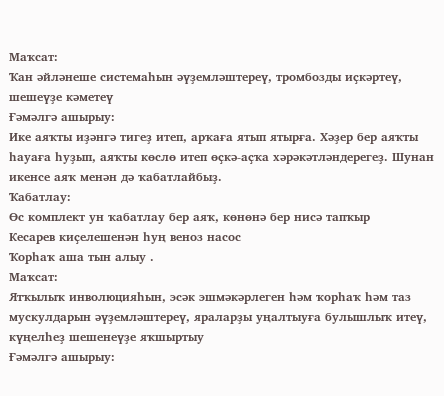Маҡсат:
Ҡан әйләнеше системаһын әүҙемләштереү, тромбозды иҫкәртеү, шешеүҙе кәметеү
Ғәмәлгә ашырыу:
Ике аяҡты иҙәнгә тигеҙ итеп, арҡаға ятып ятырға. Хәҙер бер аяҡты һауаға һуҙып, аяҡты көслө итеп өҫкә-аҫҡа хәрәкәтләндерегеҙ. Шунан икенсе аяҡ менән дә ҡабатлайбыҙ.
Ҡабатлау:
Өс комплект ун ҡабатлау бер аяҡ, көнөнә бер нисә тапҡыр
Кесарев киҫелешенән һуң веноз насос
Ҡорһаҡ аша тын алыу .
Маҡсат:
Ятҡылыҡ инволюцияһын, эсәк эшмәкәрлеген һәм ҡорһаҡ һәм таз мускулдарын әүҙемләштереү, яраларҙы уңалтыуға булышлыҡ итеү, күңелһеҙ шешенеүҙе яҡшыртыу
Ғәмәлгә ашырыу: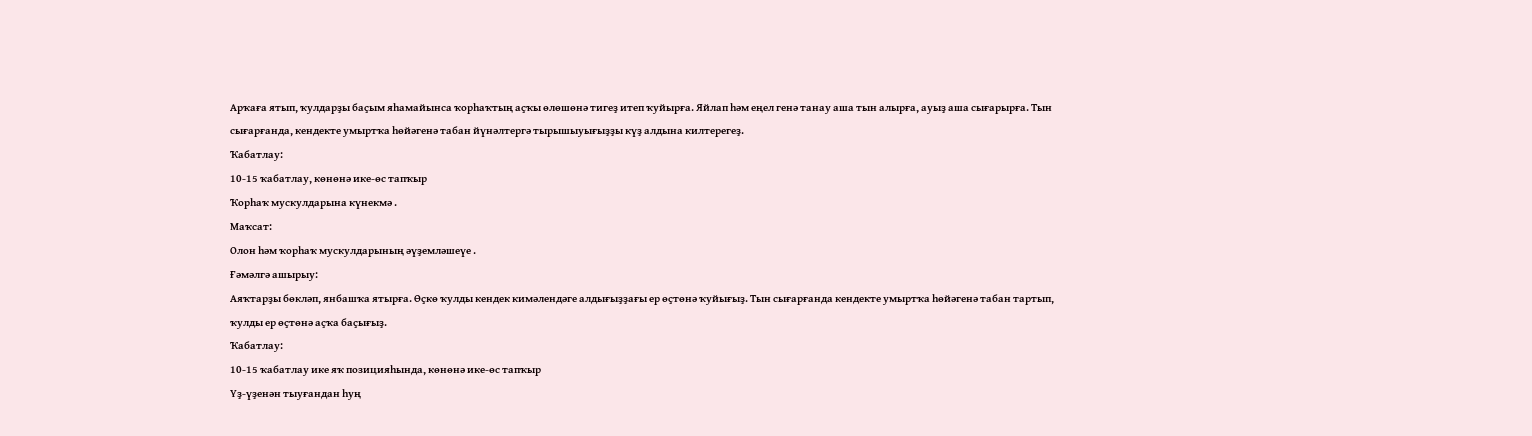Арҡаға ятып, ҡулдарҙы баҫым яһамайынса ҡорһаҡтың аҫҡы өлөшөнә тигеҙ итеп ҡуйырға. Яйлап һәм еңел генә танау аша тын алырға, ауыҙ аша сығарырға. Тын сығарғанда, кендекте умыртҡа һөйәгенә табан йүнәлтергә тырышыуығыҙҙы күҙ алдына килтерегеҙ.
Ҡабатлау:
10-15 ҡабатлау, көнөнә ике-өс тапҡыр
Ҡорһаҡ мускулдарына күнекмә .
Маҡсат:
Олон һәм ҡорһаҡ мускулдарының әүҙемләшеүе .
Ғәмәлгә ашырыу:
Аяҡтарҙы бөкләп, янбашҡа ятырға. Өҫкө ҡулды кендек кимәлендәге алдығыҙҙағы ер өҫтөнә ҡуйығыҙ. Тын сығарғанда кендекте умыртҡа һөйәгенә табан тартып, ҡулды ер өҫтөнә аҫҡа баҫығыҙ.
Ҡабатлау:
10-15 ҡабатлау ике яҡ позицияһында, көнөнә ике-өс тапҡыр
Үҙ-үҙенән тыуғандан һуң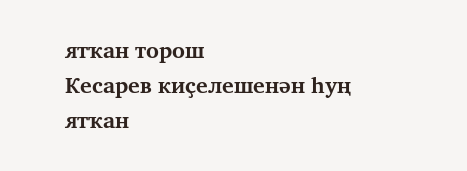ятҡан торош
Кесарев киҫелешенән һуң ятҡан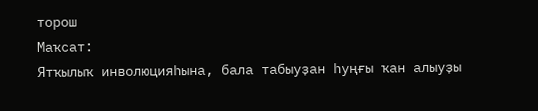торош
Маҡсат:
Ятҡылыҡ инволюцияһына, бала табыуҙан һуңғы ҡан алыуҙы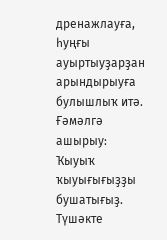дренажлауға, һуңғы ауыртыуҙарҙан арындырыуға булышлыҡ итә.
Ғәмәлгә ашырыу:
Ҡыуыҡ ҡыуығығыҙҙы бушатығыҙ. Түшәкте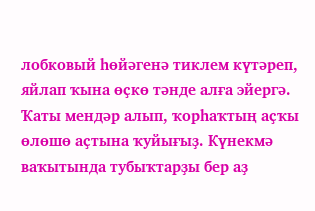лобковый һөйәгенә тиклем күтәреп, яйлап ҡына өҫкө тәнде алға эйергә. Ҡаты мендәр алып, ҡорһаҡтың аҫҡы өлөшө аҫтына ҡуйығыҙ. Күнекмә ваҡытында тубыҡтарҙы бер аҙ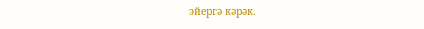эйергә кәрәк.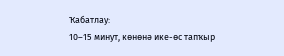Ҡабатлау:
10–15 минут, көнөнә ике-өс тапҡыр